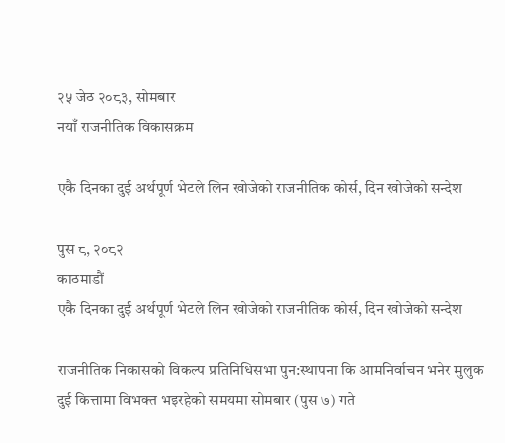२५ जेठ २०८३, सोमबार
नयाँ राजनीतिक विकासक्रम

एकै दिनका दुई अर्थपूर्ण भेटले लिन खोजेको राजनीतिक कोर्स, दिन खोजेको सन्देश

पुस ८, २०८२
काठमाडौं
एकै दिनका दुई अर्थपूर्ण भेटले लिन खोजेको राजनीतिक कोर्स, दिन खोजेको सन्देश

राजनीतिक निकासको विकल्प प्रतिनिधिसभा पुन:स्थापना कि आमनिर्वाचन भनेर मुलुक दुई कित्तामा विभक्त भइरहेको समयमा सोमबार (पुस ७) गते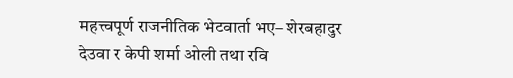महत्त्वपूर्ण राजनीतिक भेटवार्ता भए– शेरबहादुर देउवा र केपी शर्मा ओली तथा रवि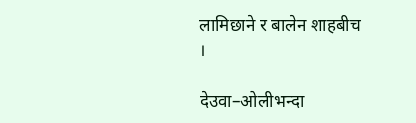लामिछाने र बालेन शाहबीच ।

देउवा–ओलीभन्दा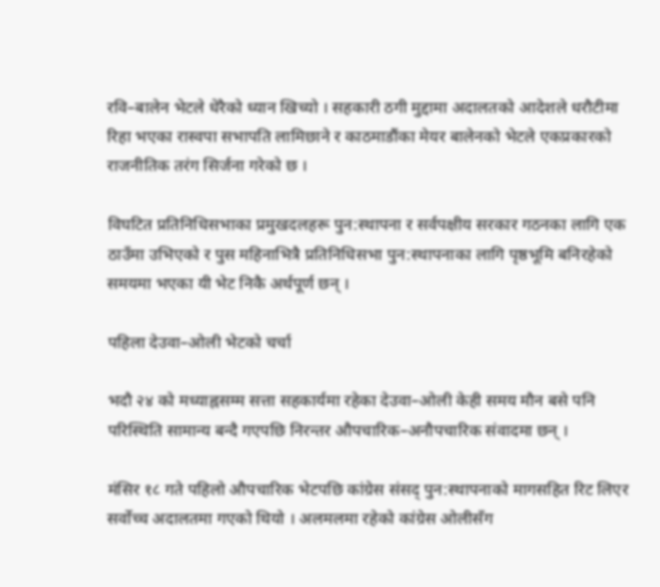रवि–बालेन भेटले धेरैको ध्यान खिच्यो । सहकारी ठगी मुद्दामा अदालतको आदेशले धरौटीमा रिहा भएका रास्वपा सभापति लामिछाने र काठमाडौंका मेयर बालेनको भेटले एकप्रकारको राजनीतिक तरंग सिर्जना गरेको छ ।

विघटित प्रतिनिधिसभाका प्रमुखदलहरू पुन:स्थापना र सर्वपक्षीय सरकार गठनका लागि एक ठाउँमा उभिएको र पुस महिनाभित्रै प्रतिनिधिसभा पुन:स्थापनाका लागि पृष्ठभूमि बनिरहेको समयमा भएका यी भेट निकै अर्थपूर्ण छन् ।

पहिला देउवा–ओली भेटको चर्चा

भदौ २४ को मध्याह्नसम्म सत्ता सहकार्यमा रहेका देउवा–ओली केही समय मौन बसे पनि परिस्थिति सामान्य बन्दै गएपछि निरन्तर औपचारिक–अनौपचारिक संवादमा छन् ।

मंसिर १८ गते पहिलो औपचारिक भेटपछि कांग्रेस संसद् पुन:स्थापनाको मागसहित रिट लिएर सर्वोच्च अदालतमा गएको थियो । अलमलमा रहेको कांग्रेस ओलीसँग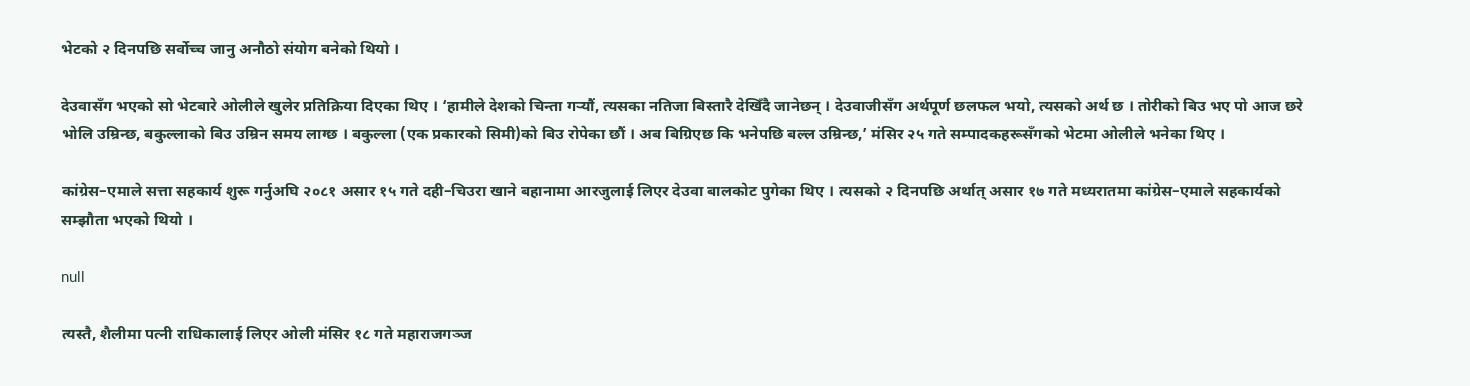भेटको २ दिनपछि सर्वोच्च जानु अनौठो संयोग बनेको थियो ।

देउवासँग भएको सो भेटबारे ओलीले खुलेर प्रतिक्रिया दिएका थिए । ‘हामीले देशको चिन्ता गर्‍यौं, त्यसका नतिजा बिस्तारै देखिँदै जानेछन् । देउवाजीसँग अर्थपूर्ण छलफल भयो, त्यसको अर्थ छ । तोरीको बिउ भए पो आज छरे भोलि उम्रिन्छ, बकुल्लाको बिउ उम्रिन समय लाग्छ । बकुल्ला (एक प्रकारको सिमी)को बिउ रोपेका छौं । अब बिग्रिएछ कि भनेपछि बल्ल उम्रिन्छ,’ मंसिर २५ गते सम्पादकहरूसँगको भेटमा ओलीले भनेका थिए ।

कांग्रेस–एमाले सत्ता सहकार्य शुरू गर्नुअघि २०८१ असार १५ गते दही–चिउरा खाने बहानामा आरजुलाई लिएर देउवा बालकोट पुगेका थिए । त्यसको २ दिनपछि अर्थात् असार १७ गते मध्यरातमा कांग्रेस–एमाले सहकार्यको सम्झौता भएको थियो ।

null

त्यस्तै, शैलीमा पत्नी राधिकालाई लिएर ओली मंसिर १८ गते महाराजगञ्ज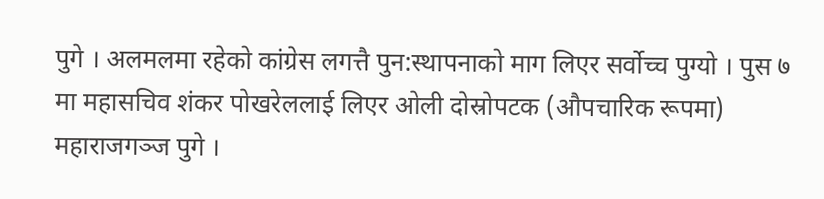पुगे । अलमलमा रहेको कांग्रेस लगत्तै पुन:स्थापनाको माग लिएर सर्वोच्च पुग्यो । पुस ७ मा महासचिव शंकर पोखरेललाई लिएर ओली दोस्रोपटक (औपचारिक रूपमा) महाराजगञ्ज पुगे ।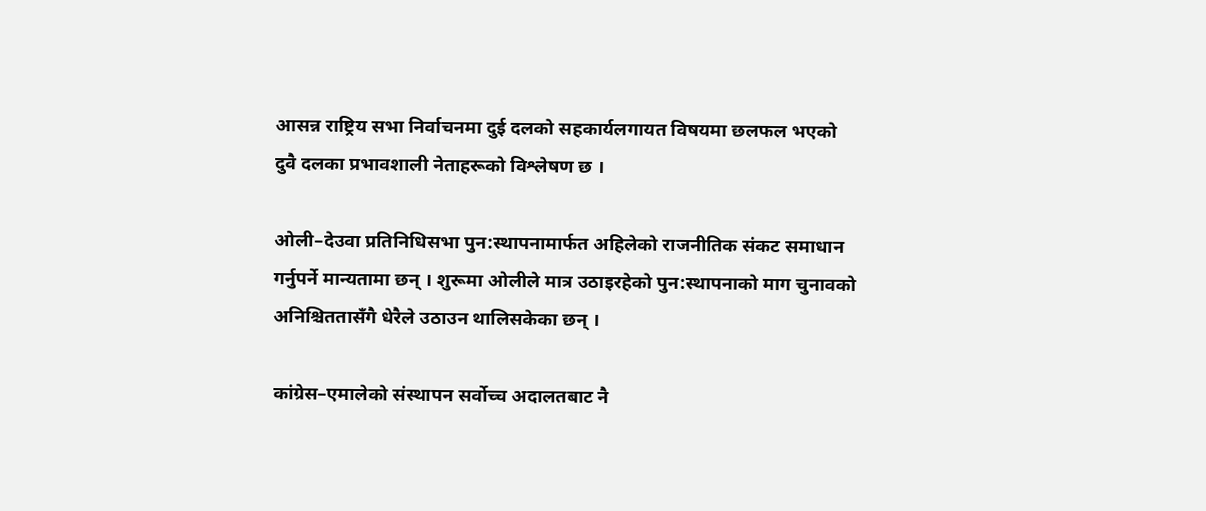आसन्न राष्ट्रिय सभा निर्वाचनमा दुई दलको सहकार्यलगायत विषयमा छलफल भएको दुवै दलका प्रभावशाली नेताहरूको विश्लेषण छ ।

ओली–देउवा प्रतिनिधिसभा पुन:स्थापनामार्फत अहिलेको राजनीतिक संकट समाधान गर्नुपर्ने मान्यतामा छन् । शुरूमा ओलीले मात्र उठाइरहेको पुन:स्थापनाको माग चुनावको अनिश्चिततासँगै धेरैले उठाउन थालिसकेका छन् ।

कांग्रेस–एमालेको संस्थापन सर्वोच्च अदालतबाट नै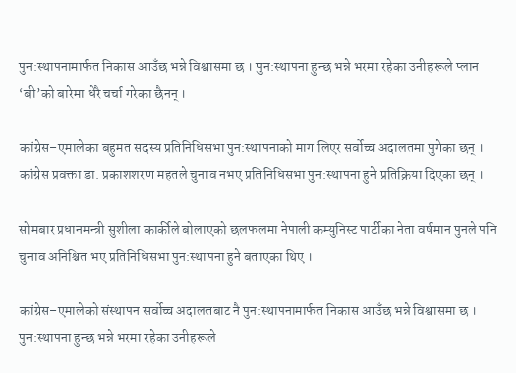पुन:स्थापनामार्फत निकास आउँछ भन्ने विश्वासमा छ । पुन:स्थापना हुन्छ भन्ने भरमा रहेका उनीहरूले प्लान ‘बी’को बारेमा धेरै चर्चा गरेका छैनन् ।

कांग्रेस–एमालेका बहुमत सदस्य प्रतिनिधिसभा पुन:स्थापनाको माग लिएर सर्वोच्च अदालतमा पुगेका छन् । कांग्रेस प्रवक्ता डा. प्रकाशशरण महतले चुनाव नभए प्रतिनिधिसभा पुन:स्थापना हुने प्रतिक्रिया दिएका छन् ।

सोमबार प्रधानमन्त्री सुशीला कार्कीले बोलाएको छलफलमा नेपाली कम्युनिस्ट पार्टीका नेता वर्षमान पुनले पनि चुनाव अनिश्चित भए प्रतिनिधिसभा पुन:स्थापना हुने बताएका थिए ।

कांग्रेस–एमालेको संस्थापन सर्वोच्च अदालतबाट नै पुन:स्थापनामार्फत निकास आउँछ भन्ने विश्वासमा छ । पुन:स्थापना हुन्छ भन्ने भरमा रहेका उनीहरूले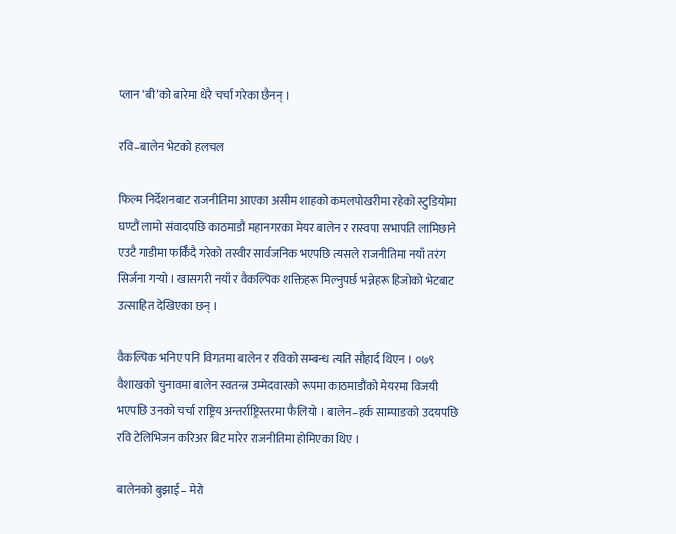प्लान ‘बी’को बारेमा धेरै चर्चा गरेका छैनन् ।

रवि–बालेन भेटको हलचल

फिल्म निर्देशनबाट राजनीतिमा आएका असीम शाहको कमलपोखरीमा रहेको स्टुडियोमा घण्टौं लामो संवादपछि काठमाडौं महानगरका मेयर बालेन र रास्वपा सभापति लामिछाने एउटै गाडीमा फर्किँदै गरेको तस्वीर सार्वजनिक भएपछि त्यसले राजनीतिमा नयाँ तरंग सिर्जना गर्‍यो । खासगरी नयाँ र वैकल्पिक शक्तिहरू मिल्नुपर्छ भन्नेहरू हिजोको भेटबाट उत्साहित देखिएका छन् ।

वैकल्पिक भनिए पनि विगतमा बालेन र रविको सम्बन्ध त्यति सौहार्द थिएन । ०७९ वैशाखको चुनावमा बालेन स्वतन्त्र उम्मेदवारको रूपमा काठमाडौंको मेयरमा विजयी भएपछि उनको चर्चा राष्ट्रिय अन्तर्राष्ट्रिस्तरमा फैलियो । बालेन–हर्क साम्पाङको उदयपछि रवि टेलिभिजन करिअर बिट मारेर राजनीतिमा होमिएका थिए ।

बालेनको बुझाई– मेरो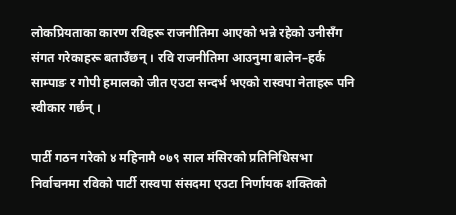लोकप्रियताका कारण रविहरू राजनीतिमा आएको भन्ने रहेको उनीसँग संगत गरेकाहरू बताउँछन् । रवि राजनीतिमा आउनुमा बालेन–हर्क साम्पाङ र गोपी हमालको जीत एउटा सन्दर्भ भएको रास्वपा नेताहरू पनि स्वीकार गर्छन् ।

पार्टी गठन गरेको ४ महिनामै ०७९ साल मंसिरको प्रतिनिधिसभा निर्वाचनमा रविको पार्टी रास्वपा संसदमा एउटा निर्णायक शक्तिको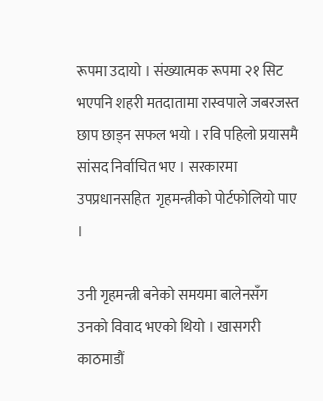रूपमा उदायो । संख्यात्मक रूपमा २१ सिट भएपनि शहरी मतदातामा रास्वपाले जबरजस्त छाप छाड्न सफल भयो । रवि पहिलो प्रयासमै सांसद निर्वाचित भए । सरकारमा उपप्रधानसहित  गृहमन्त्रीको पोर्टफोलियो पाए ।

उनी गृहमन्त्री बनेको समयमा बालेनसँग उनको विवाद भएको थियो । खासगरी काठमाडौं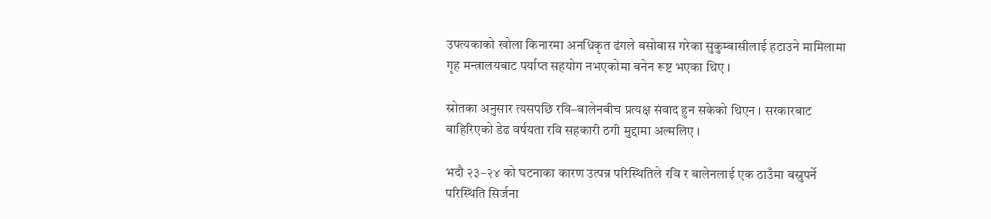उपत्यकाको खोला किनारमा अनधिकृत ढंगले बसोबास गरेका सुकुम्बासीलाई हटाउने मामिलामा गृह मन्त्रालयबाट पर्याप्त सहयोग नभएकोमा बनेन रूष्ट भएका थिए ।

स्रोतका अनुसार त्यसपछि रवि–बालेनबीच प्रत्यक्ष संवाद हुन सकेको थिएन । सरकारबाट बाहिरिएको डेढ वर्षयता रवि सहकारी ठगी मुद्दामा अल्मलिए ।

भदौ २३–२४ को घटनाका कारण उत्पन्न परिस्थितिले रवि र बालेनलाई एक ठाउँमा बस्नुपर्ने परिस्थिति सिर्जना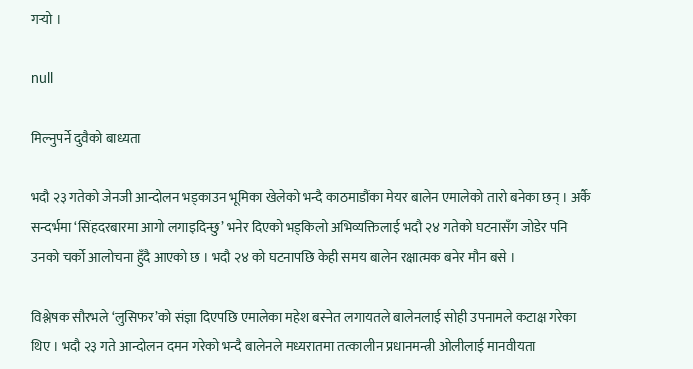गर्‍यो ।

null

मिल्नुपर्ने दुवैको बाध्यता

भदौ २३ गतेको जेनजी आन्दोलन भड्काउन भूमिका खेलेको भन्दै काठमाडौंका मेयर बालेन एमालेको तारो बनेका छन् । अर्कै सन्दर्भमा ‘सिंहदरबारमा आगो लगाइदिन्छु’ भनेर दिएको भड्किलो अभिव्यक्तिलाई भदौ २४ गतेको घटनासँग जोडेर पनि उनको चर्को आलोचना हुँदै आएको छ । भदौ २४ को घटनापछि केही समय बालेन रक्षात्मक बनेर मौन बसे ।

विश्लेषक सौरभले ‘लुसिफर’को संज्ञा दिएपछि एमालेका महेश बस्नेत लगायतले बालेनलाई सोही उपनामले कटाक्ष गरेका थिए । भदौ २३ गते आन्दोलन दमन गरेको भन्दै बालेनले मध्यरातमा तत्कालीन प्रधानमन्त्री ओलीलाई मानवीयता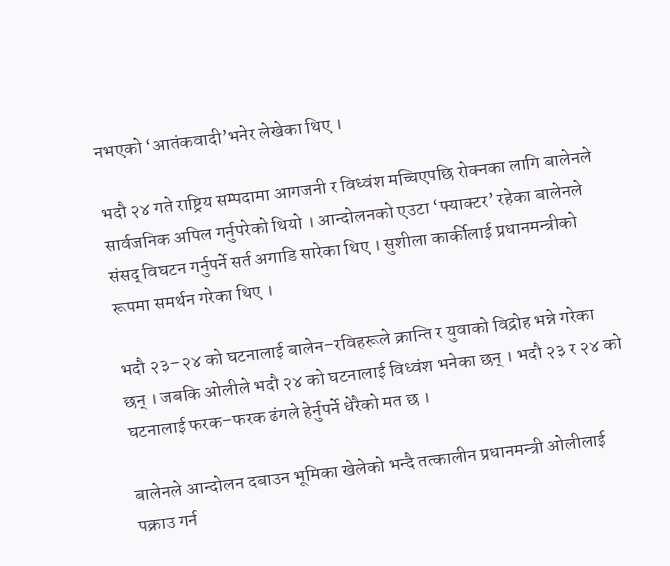नभएको ‘आतंकवादी’भनेर लेखेका थिए ।

भदौ २४ गते राष्ट्रिय सम्पदामा आगजनी र विध्वंश मच्चिएपछि रोक्नका लागि बालेनले सार्वजनिक अपिल गर्नुपरेको थियो । आन्दोलनको एउटा ‘फ्याक्टर’ रहेका बालेनले संसद् विघटन गर्नुपर्ने सर्त अगाडि सारेका थिए । सुशीला कार्कीलाई प्रधानमन्त्रीको रूपमा समर्थन गरेका थिए ।

भदौ २३–२४ को घटनालाई बालेन–रविहरूले क्रान्ति र युवाको विद्रोह भन्ने गरेका छन् । जबकि ओलीले भदौ २४ को घटनालाई विध्वंश भनेका छन् । भदौ २३ र २४ को घटनालाई फरक–फरक ढंगले हेर्नुपर्ने धेरैको मत छ ।

बालेनले आन्दोलन दबाउन भूमिका खेलेको भन्दै तत्कालीन प्रधानमन्त्री ओलीलाई पक्राउ गर्न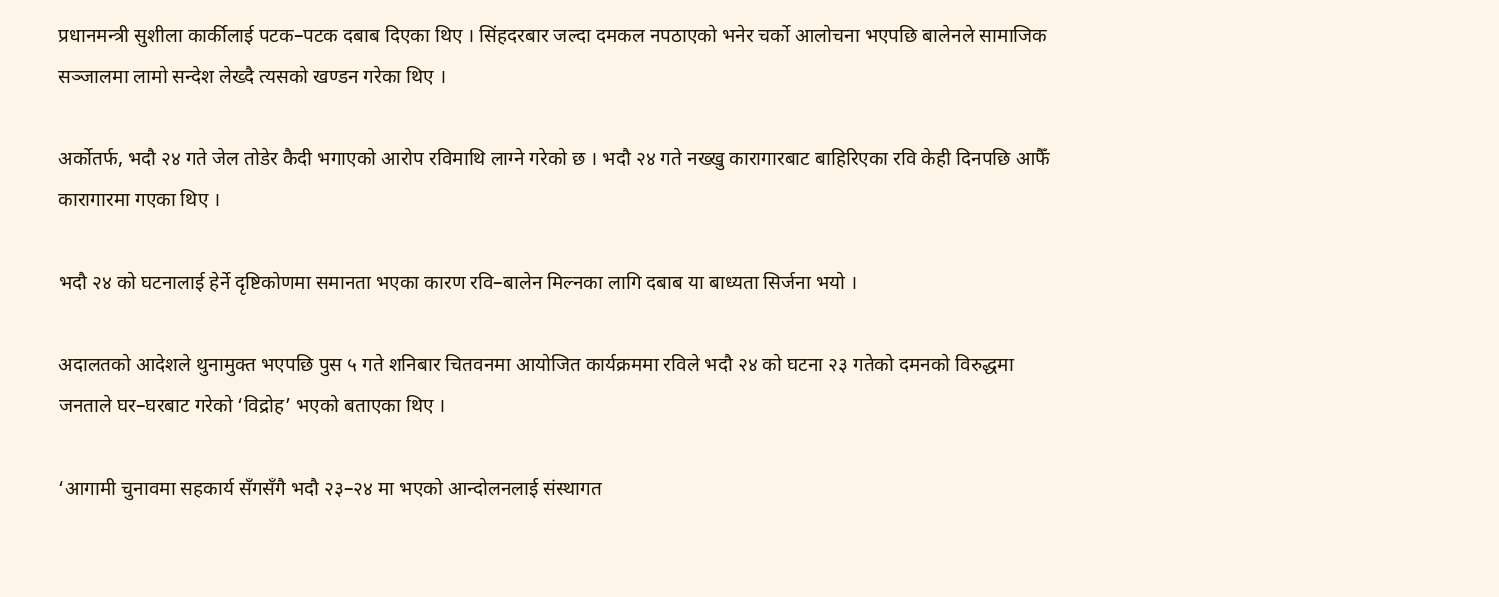प्रधानमन्त्री सुशीला कार्कीलाई पटक–पटक दबाब दिएका थिए । सिंहदरबार जल्दा दमकल नपठाएको भनेर चर्को आलोचना भएपछि बालेनले सामाजिक सञ्जालमा लामो सन्देश लेख्दै त्यसको खण्डन गरेका थिए ।

अर्कोतर्फ, भदौ २४ गते जेल तोडेर कैदी भगाएको आरोप रविमाथि लाग्ने गरेको छ । भदौ २४ गते नख्खु कारागारबाट बाहिरिएका रवि केही दिनपछि आफैँ कारागारमा गएका थिए ।

भदौ २४ को घटनालाई हेर्ने दृष्टिकोणमा समानता भएका कारण रवि–बालेन मिल्नका लागि दबाब या बाध्यता सिर्जना भयो ।

अदालतको आदेशले थुनामुक्त भएपछि पुस ५ गते शनिबार चितवनमा आयोजित कार्यक्रममा रविले भदौ २४ को घटना २३ गतेको दमनको विरुद्धमा जनताले घर–घरबाट गरेको ‘विद्रोह’ भएको बताएका थिए ।

‘आगामी चुनावमा सहकार्य सँगसँगै भदौ २३–२४ मा भएको आन्दोलनलाई संस्थागत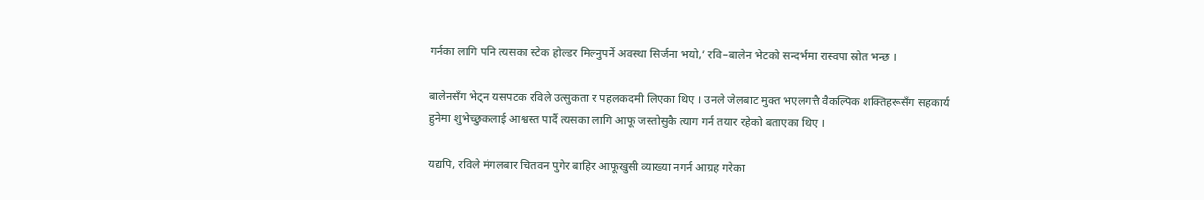गर्नका लागि पनि त्यसका स्टेक होल्डर मिल्नुपर्ने अवस्था सिर्जना भयो,’ रवि–बालेन भेटको सन्दर्भमा रास्वपा स्रोत भन्छ ।

बालेनसँग भेट्न यसपटक रविले उत्सुकता र पहलकदमी लिएका थिए । उनले जेलबाट मुक्त भएलगत्तै वैकल्पिक शक्तिहरूसँग सहकार्य हुनेमा शुभेच्छुकलाई आश्वस्त पार्दै त्यसका लागि आफू जस्तोसुकै त्याग गर्न तयार रहेको बताएका थिए ।

यद्यपि, रविले मंगलबार चितवन पुगेर बाहिर आफूखुसी व्याख्या नगर्न आग्रह गरेका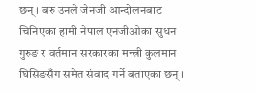छन् । बरु उनले जेनजी आन्दोलनबाट चिनिएका हामी नेपाल एनजीओका सुधन गुरुङ र वर्तमान सरकारका मन्त्री कुलमान घिसिङसँग समेत संवाद गर्ने बताएका छन् ।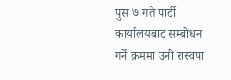पुस ७ गते पार्टी कार्यालयबाट सम्बोधन गर्ने क्रममा उनी रास्वपा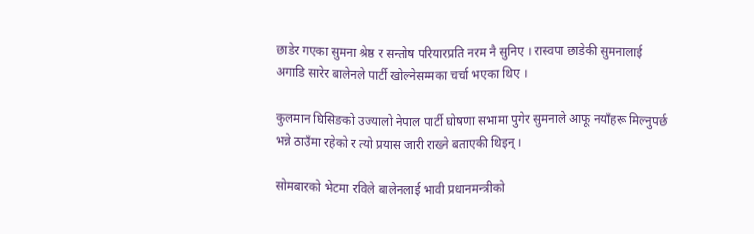छाडेर गएका सुमना श्रेष्ठ र सन्तोष परियारप्रति नरम नै सुनिए । रास्वपा छाडेकी सुमनालाई अगाडि सारेर बालेनले पार्टी खोल्नेसम्मका चर्चा भएका थिए ।

कुलमान घिसिङको उज्यालो नेपाल पार्टी घोषणा सभामा पुगेर सुमनाले आफू नयाँहरू मिल्नुपर्छ भन्ने ठाउँमा रहेको र त्यो प्रयास जारी राख्ने बताएकी थिइन् ।

सोमबारको भेटमा रविले बालेनलाई भावी प्रधानमन्त्रीको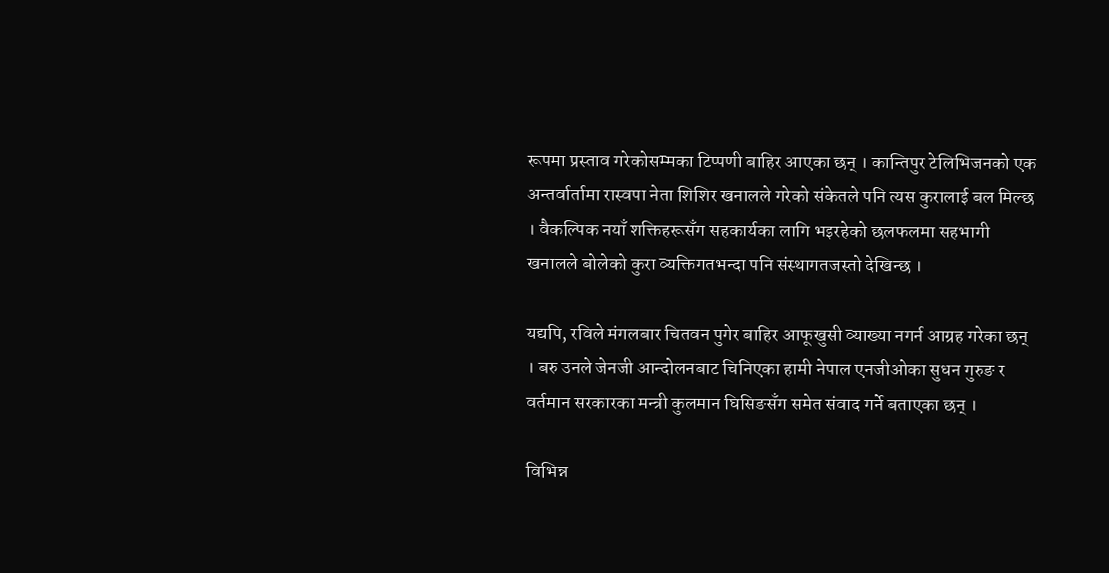रूपमा प्रस्ताव गरेकोसम्मका टिप्पणी बाहिर आएका छन् । कान्तिपुर टेलिभिजनको एक अन्तर्वार्तामा रास्वपा नेता शिशिर खनालले गरेको संकेतले पनि त्यस कुरालाई बल मिल्छ । वैकल्पिक नयाँ शक्तिहरूसँग सहकार्यका लागि भइरहेको छलफलमा सहभागी खनालले बोलेको कुरा व्यक्तिगतभन्दा पनि संस्थागतजस्तो देखिन्छ ।

यद्यपि, रविले मंगलबार चितवन पुगेर बाहिर आफूखुसी व्याख्या नगर्न आग्रह गरेका छन् । बरु उनले जेनजी आन्दोलनबाट चिनिएका हामी नेपाल एनजीओका सुधन गुरुङ र वर्तमान सरकारका मन्त्री कुलमान घिसिङसँग समेत संवाद गर्ने बताएका छन् ।

विभिन्न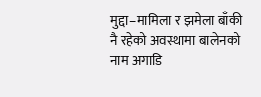मुद्दा–मामिला र झमेला बाँकी नै रहेको अवस्थामा बालेनको नाम अगाडि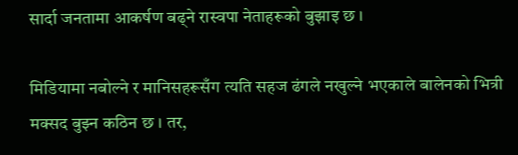सार्दा जनतामा आकर्षण बढ्ने रास्वपा नेताहरूको बुझाइ छ ।

मिडियामा नबोल्ने र मानिसहरूसँग त्यति सहज ढंगले नखुल्ने भएकाले बालेनको भित्री मक्सद बुझ्न कठिन छ । तर,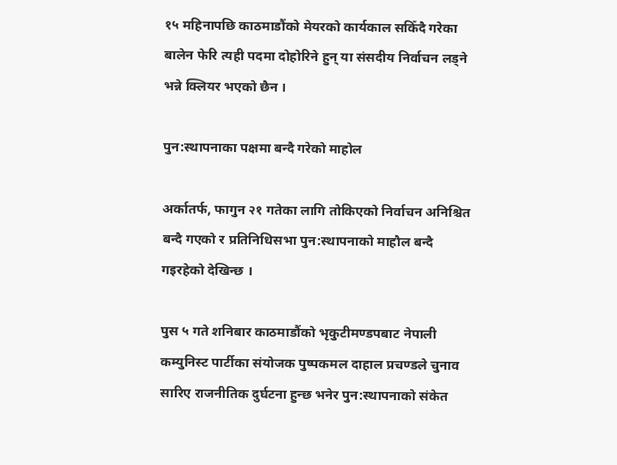१५ महिनापछि काठमाडौंको मेयरको कार्यकाल सकिँदै गरेका बालेन फेरि त्यही पदमा दोहोरिने हुन् या संसदीय निर्वाचन लड्ने भन्ने क्लियर भएको छैन ।

पुन:स्थापनाका पक्षमा बन्दै गरेको माहोल

अर्कातर्फ, फागुन २१ गतेका लागि तोकिएको निर्वाचन अनिश्चित बन्दै गएको र प्रतिनिधिसभा पुन:स्थापनाको माहौल बन्दै गइरहेको देखिन्छ ।

पुस ५ गते शनिबार काठमाडौंको भृकुटीमण्डपबाट नेपाली कम्युनिस्ट पार्टीका संयोजक पुष्पकमल दाहाल प्रचण्डले चुनाव सारिए राजनीतिक दुर्घटना हुन्छ भनेर पुन:स्थापनाको संकेत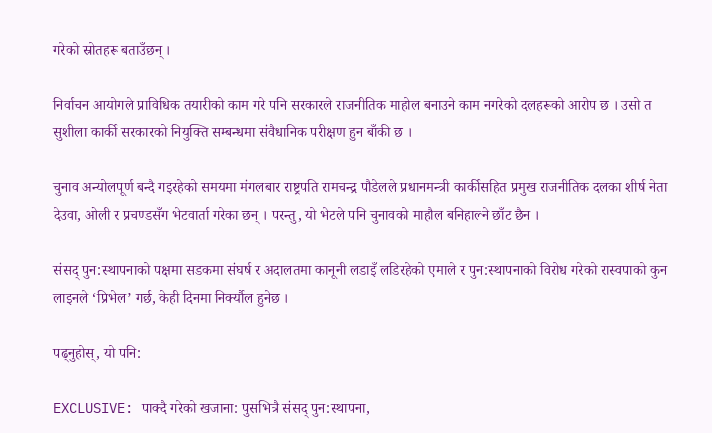गरेको स्रोतहरू बताउँछन् ।

निर्वाचन आयोगले प्राविधिक तयारीको काम गरे पनि सरकारले राजनीतिक माहोल बनाउने काम नगरेको दलहरूको आरोप छ । उसो त सुशीला कार्की सरकारको नियुक्ति सम्बन्धमा संवैधानिक परीक्षण हुन बाँकी छ ।

चुनाव अन्योलपूर्ण बन्दै गइरहेको समयमा मंगलबार राष्ट्रपति रामचन्द्र पौडेलले प्रधानमन्त्री कार्कीसहित प्रमुख राजनीतिक दलका शीर्ष नेता देउवा, ओली र प्रचण्डसँग भेटवार्ता गरेका छन् । परन्तु, यो भेटले पनि चुनावको माहौल बनिहाल्ने छाँट छैन ।

संसद् पुन:स्थापनाको पक्षमा सडकमा संघर्ष र अदालतमा कानूनी लडाइँ लडिरहेको एमाले र पुन:स्थापनाको विरोध गरेको रास्वपाको कुन लाइनले ‘प्रिभेल’ गर्छ, केही दिनमा निर्क्यौल हुनेछ ।

पढ्नुहोस्, यो पनि:

EXCLUSIVE: पाक्दै गरेको खजाना: पुसभित्रै संसद् पुन:स्थापना,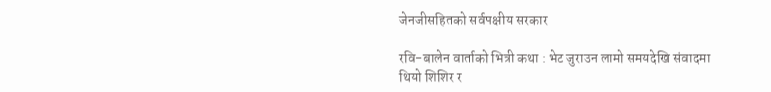जेनजीसहितको सर्वपक्षीय सरकार

रवि-बालेन वार्ताको भित्री कथा : भेट जुराउन लामो समयदेखि संवादमा थियो शिशिर र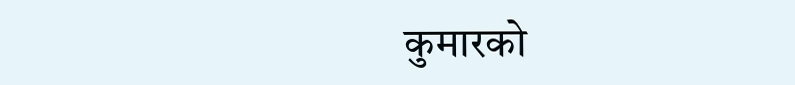कुमारको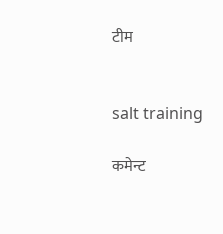टीम


salt training

कमेन्ट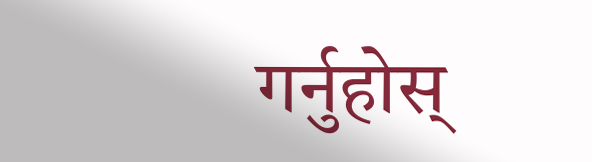गर्नुहोस्